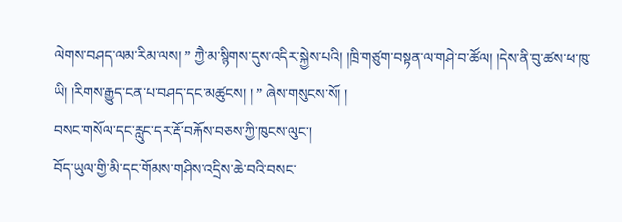ལེགས་བཤད་ལམ་རིམ་ལས། ” ཀྱཻ་མ་སྙིགས་དུས་འདིར་སྐྱེས་པའི། །ཁྲི་གཙུག་བསྟན་ལ་གཤེ་བ་ཚོལ། །དེས་ནི་བུ་ཚས་ཕ་ཁུ་ཡི། །རིགས་རྒྱུད་ངན་པ་བཤད་དང་མཚུངས། ། ” ཞེས་གསུངས་སོ། །
བསང་གསོལ་དང་རླུང་དར་རྡོ་བརྐོས་བཅས་ཀྱི་ཁུངས་ལུང་།
བོད་ཡུལ་གྱི་མི་དང་གོམས་གཤིས་འདྲིས་ཆེ་བའི་བསང་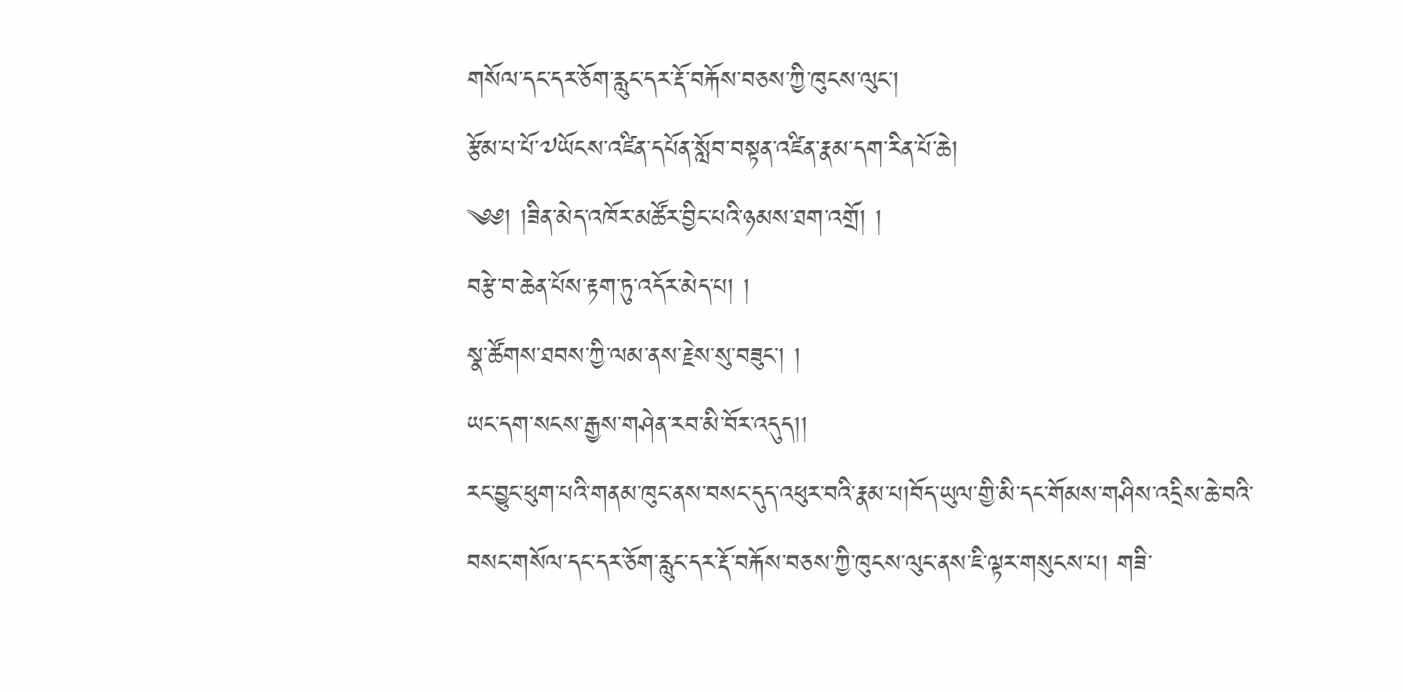གསོལ་དང་དར་ཅོག་རླུང་དར་རྡོ་བརྐོས་བཅས་ཀྱི་ཁུངས་ལུང་།
རྩོམ་པ་པོ་༧ཡོངས་འཛིན་དཔོན་སློབ་བསྟན་འཛིན་རྣམ་དག་རིན་པོ་ཆེ།
༄༅། །ཟིན་མེད་འཁོར་མཚོར་བྱིང་པའི་ཉམས་ཐག་འགྲོ། །
བརྩེ་བ་ཆེན་པོས་རྟག་ཏུ་འདོར་མེད་པ། །
སྣ་ཚོགས་ཐབས་ཀྱི་ལམ་ནས་རྗེས་སུ་བཟུང་། །
ཡང་དག་སངས་རྒྱས་གཤེན་རབ་མི་བོར་འདུད།།
རང་བྱུང་ཕུག་པའི་གནམ་ཁུང་ནས་བསང་དུད་འཕུར་བའི་རྣམ་པ།བོད་ཡུལ་གྱི་མི་དང་གོམས་གཤིས་འདྲིས་ཆེ་བའི་བསང་གསོལ་དང་དར་ཅོག་རླུང་དར་རྡོ་བརྐོས་བཅས་ཀྱི་ཁུངས་ལུང་ནས་ཇི་ལྟར་གསུངས་པ། གཟི་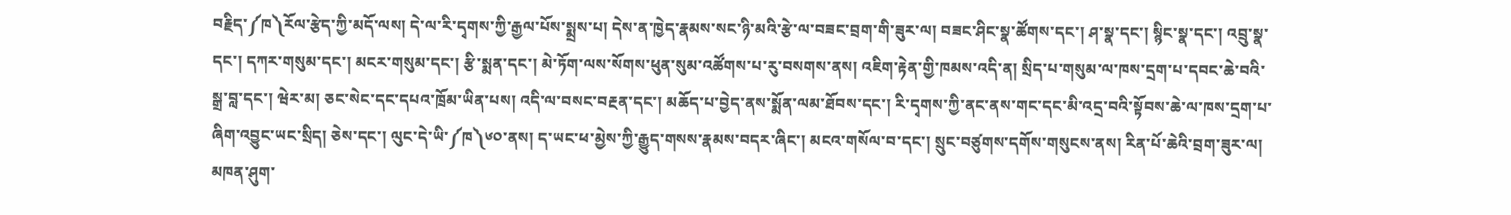བརྗིད་༼ཁ༽རོལ་རྩེད་ཀྱི་མདོ་ལས། དེ་ལ་རི་དྭགས་ཀྱི་རྒྱལ་པོས་སྨྲས་པ། དེས་ན་ཁྱེད་རྣམས་སང་ཉི་མའི་རྩེ་ལ་བཟང་བྲག་གི་ཟུར་ལ། བཟང་ཤིང་སྣ་ཚོགས་དང་། ཤ་སྣ་དང་། སྙིང་སྣ་དང་། འབྲུ་སྣ་དང་། དཀར་གསུམ་དང་། མངར་གསུམ་དང་། རྩི་སྨན་དང་། མེ་ཏོག་ལས་སོགས་ཕུན་སུམ་འཚོགས་པ་རུ་བསགས་ནས། འཇིག་རྟེན་གྱི་ཁམས་འདི་ན། སྲིད་པ་གསུམ་ལ་ཁས་དྲག་པ་དབང་ཆེ་བའི་སྒྲ་བླ་དང་། ཝེར་མ། ཅང་སེང་དང་དཔའ་ཁྲོམ་ཡིན་པས། འདི་ལ་བསང་བརྔན་དང་། མཆོད་པ་བྱེད་ནས་སྨོན་ལམ་ཐོབས་དང་། རི་དྭགས་ཀྱི་ནང་ནས་གང་དང་མི་འདྲ་བའི་སྟོབས་ཆེ་ལ་ཁས་དྲག་པ་ཞིག་འབྱུང་ཡང་སྲིད། ཅེས་དང་། ལུང་དེ་ཡི་༼ཁ༽༦༠་ནས། ད་ཡང་ཕ་མྱེས་ཀྱི་རྒྱུད་གསས་རྣམས་བདར་ཞིང་། མངའ་གསོལ་བ་དང་། སྲུང་བཙུགས་དགོས་གསུངས་ནས། རིན་པོ་ཆེའི་བྲག་ཟུར་ལ། མཁན་ཤུག་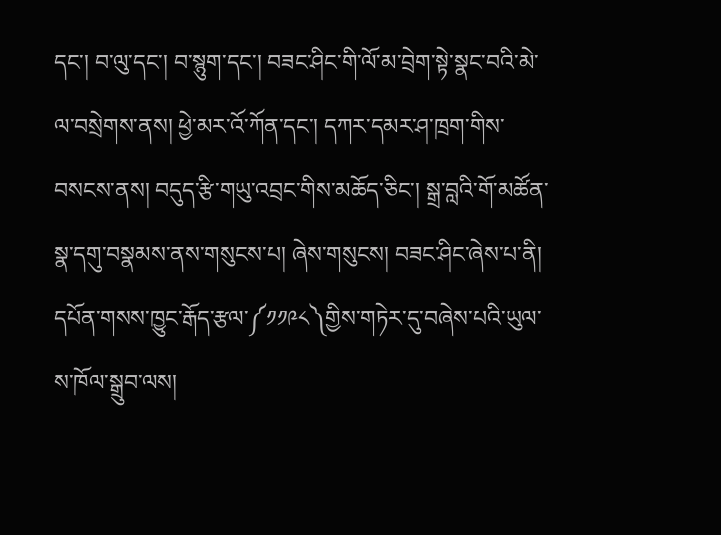དང་། བ་ལུ་དང་། བ་སྙུག་དང་། བཟང་ཤིང་གི་ལོ་མ་བྲེག་སྟེ་སྣང་བའི་མེ་ལ་བསྲེགས་ནས། ཕྱེ་མར་འོ་ཀོན་དང་། དཀར་དམར་ཤ་ཁྲག་གིས་བསངས་ནས། བདུད་རྩི་གཡུ་འབྲང་གིས་མཆོད་ཅིང་། སྒྲ་བླའི་གོ་མཚོན་སྣ་དགུ་བསྣམས་ནས་གསུངས་པ། ཞེས་གསུངས། བཟང་ཤིང་ཞེས་པ་ནི། དཔོན་གསས་ཁྱུང་རྒོད་རྩལ་༼༡༡༩༨༽གྱིས་གཏེར་དུ་བཞེས་པའི་ཡུལ་ས་ཁོལ་སྒྲུབ་ལས།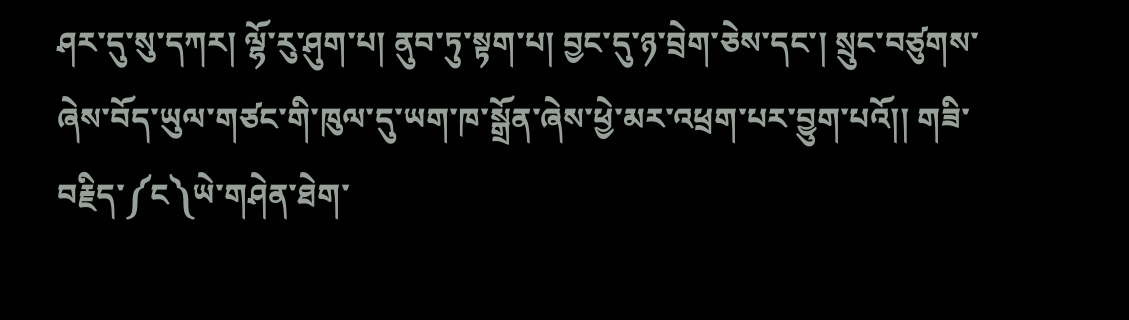ཤར་དུ་སུ་དཀར། ལྷོ་རུ་ཤུག་པ། ནུབ་ཏུ་སྟག་པ། བྱང་དུ་ཉ་བྲེག་ཅེས་དང་། སྲུང་བཙུགས་ཞེས་བོད་ཡུལ་གཙང་གི་ཁུལ་དུ་ཡག་ཁ་སྒྲོན་ཞེས་ཕྱེ་མར་འཕྲག་པར་བྱུག་པའོ།། གཟི་བརྗིད་༼ང༽ཡེ་གཤེན་ཐེག་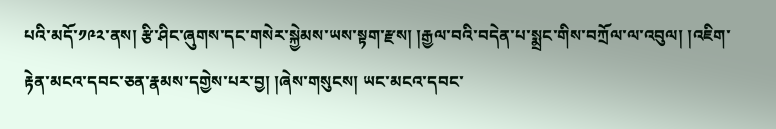པའི་མདོ་༡༩༢་ནས། རྩི་ཤིང་ཞུགས་དང་གསེར་སྐྱེམས་ཡས་སྟག་རྫས། །རྒྱལ་བའི་བདེན་པ་སྨྲང་གིས་བཀྲོལ་ལ་འབུལ། །འཇིག་རྟེན་མངའ་དབང་ཅན་རྣམས་དགྱེས་པར་བྱ། །ཞེས་གསུངས། ཡང་མངའ་དབང་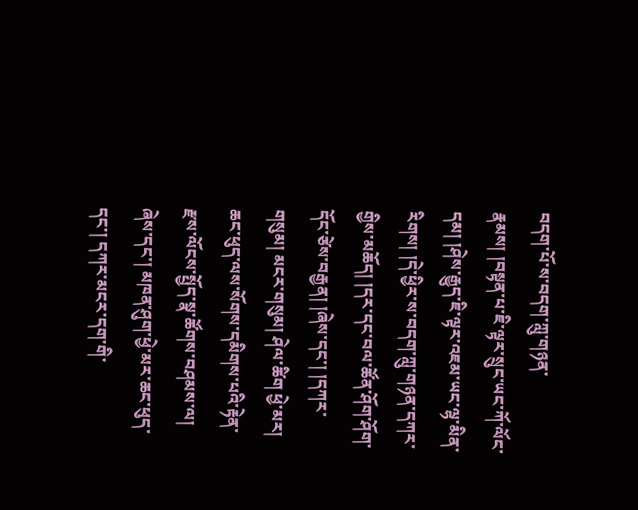བདག་པོ་ས་བདག་ཀླུ་གཉན་རྣམས། །བསྟན་པ་ཇི་ལྟར་སྲུང་ཡང་ཀོ་ལོང་དམ། །ཤེས་རྒྱུད་ཇི་ལྟར་འཇམ་ཡང་ལྷ་མིན་རིགས། །དེ་ཕྱིར་ས་བདག་ཀླུ་གཉན་དཀར་གྱིས་མཆོད། །དར་དང་བལ་ཚོན་ཤོག་ཤོག་དོང་ཙེས་བརྒྱན། །ཞེས་དང་། །དཀར་གསུམ། མངར་གསུམ། ཤེལ་ཚིག ཕྱེ་མར། ཆང་ཕུད་ལས་སོགས་དམིགས་པའི་རྟེན་རྫས་ལོངས་སྤྱོད་སྣ་ཚོགས་བཤམས་ལ། ཞེས་དང་། མཁན་ཤུག་ཕྱེ་མར་ཆང་ཕུད་དང་། དཀར་མངར་དག་གི་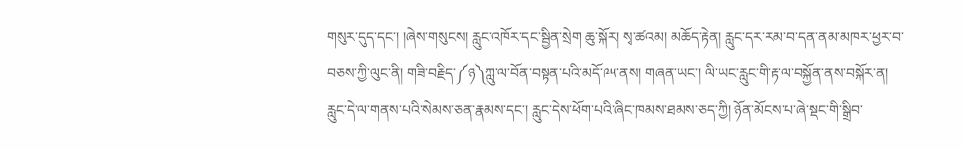གསུར་དུད་དང་། །ཞེས་གསུངས། རླུང་འཁོར་དང་སྦྱིན་སྲེག ཆུ་སྐོར། སྭ་ཚའམ། མཆོད་རྟེན། རླུང་དར་རམ་བ་དན་ནམ་མཁར་ཕྱར་བ་བཅས་ཀྱི་ལུང་ནི། གཟི་བརྗིད་༼ཉ༽ཀླུ་ལ་བོན་བསྟན་པའི་མདོ་༩༥་ནས། གཞན་ཡང་། ལི་ཡང་རླུང་གི་རྟ་ལ་བསྐྱོན་ནས་བསྐོར་ན། རླུང་དེ་ལ་གནས་པའི་སེམས་ཅན་རྣམས་དང་། རླུང་དེས་ཕོག་པའི་ཞིང་ཁམས་ཐམས་ཅད་ཀྱི། ཉོན་མོངས་པ་ཞེ་སྡང་གི་སྒྲིབ་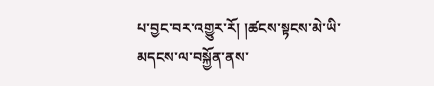པ་བྱང་བར་འགྱུར་རོ། །ཚངས་སྟངས་མེ་ཡི་མདངས་ལ་བསྐྱོན་ནས་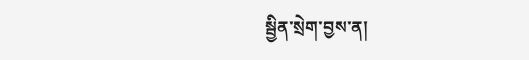སྦྱིན་སྲེག་བྱས་ན།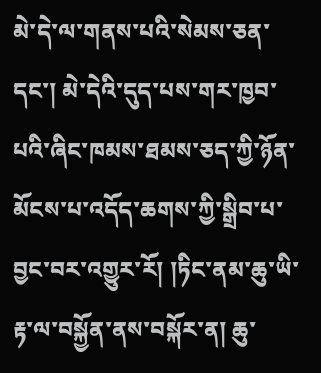མེ་དེ་ལ་གནས་པའི་སེམས་ཅན་དང་། མེ་དེའི་དུད་པས་གར་ཁྱབ་པའི་ཞིང་ཁམས་ཐམས་ཅད་ཀྱི་ཉོན་མོངས་པ་འདོད་ཆགས་ཀྱི་སྒྲིབ་པ་བྱང་བར་འགྱུར་རོ། །ཏིང་ནམ་ཆུ་ཡི་རྟ་ལ་བསྐྱོན་ནས་བསྐོར་ན། ཆུ་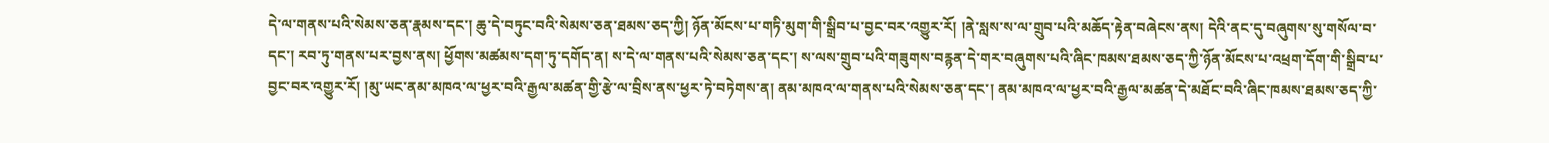དེ་ལ་གནས་པའི་སེམས་ཅན་རྣམས་དང་། ཆུ་དེ་བཏུང་བའི་སེམས་ཅན་ཐམས་ཅད་ཀྱི། ཉོན་མོངས་པ་གཏི་མུག་གི་སྒྲིབ་པ་བྱང་བར་འགྱུར་རོ། །ནེ་སླས་ས་ལ་གྲུབ་པའི་མཆོད་རྟེན་བཞེངས་ནས། དེའི་ནང་དུ་བཞུགས་སུ་གསོལ་བ་དང་། རབ་ཏུ་གནས་པར་བྱས་ནས། ཕྱོགས་མཚམས་དག་ཏུ་དགོད་ན། ས་དེ་ལ་གནས་པའི་སེམས་ཅན་དང་། ས་ལས་གྲུབ་པའི་གཟུགས་བརྙན་དེ་གར་བཞུགས་པའི་ཞིང་ཁམས་ཐམས་ཅད་ཀྱི་ཉོན་མོངས་པ་འཕྲག་དོག་གི་སྒྲིབ་པ་བྱང་བར་འགྱུར་རོ། །མུ་ཡང་ནམ་མཁའ་ལ་ཕྱར་བའི་རྒྱལ་མཚན་གྱི་རྩེ་ལ་བྲིས་ནས་ཕྱར་ཏེ་བཏེགས་ན། ནམ་མཁའ་ལ་གནས་པའི་སེམས་ཅན་དང་། ནམ་མཁའ་ལ་ཕྱར་བའི་རྒྱལ་མཚན་དེ་མཐོང་བའི་ཞིང་ཁམས་ཐམས་ཅད་ཀྱི་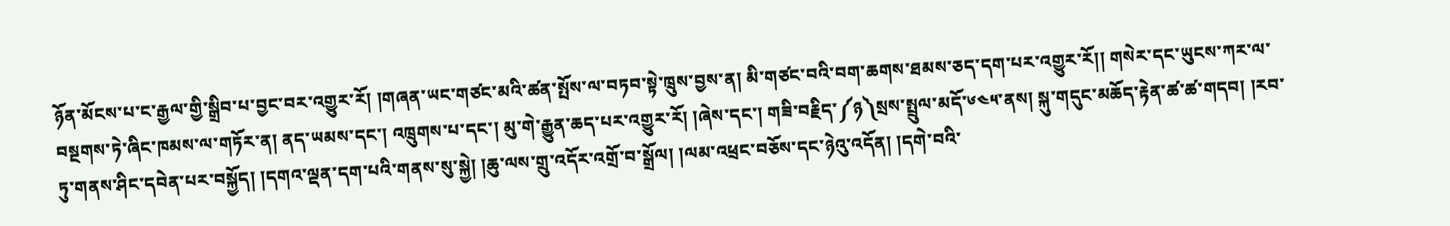ཉོན་མོངས་པ་ང་རྒྱལ་གྱི་སྒྲིབ་པ་བྱང་བར་འགྱུར་རོ། །གཞན་ཡང་གཙང་མའི་ཚན་སྤོས་ལ་བཏབ་སྟེ་ཁྲུས་བྱས་ན། མི་གཙང་བའི་བག་ཆགས་ཐམས་ཅད་དག་པར་འགྱུར་རོ།། གསེར་དང་ཡུངས་ཀར་ལ་བསྔགས་ཏེ་ཞིང་ཁམས་ལ་གཏོར་ན། ནད་ཡམས་དང་། འཁྲུགས་པ་དང་། མུ་གེ་རྒྱུན་ཆད་པར་འགྱུར་རོ། །ཞེས་དང་། གཟི་བརྗིད་༼ཉ༽སྲས་སྤྲུལ་མདོ་༦༤༥་ནས། སྐུ་གདུང་མཆོད་རྟེན་ཚ་ཚ་གདབ། །རབ་ཏུ་གནས་ཤིང་དབེན་པར་བསྐྱོད། །དགའ་ལྡན་དག་པའི་གནས་སུ་སྐྱེ། །ཆུ་ལས་གྲུ་འདོར་འགྲོ་བ་སྒྲོལ། །ལམ་འཕྲང་བཅོས་དང་ཉེའུ་འདོན། །དགེ་བའི་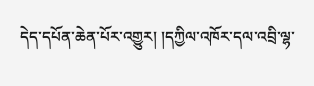དེད་དཔོན་ཆེན་པོར་འགྱུར། །དཀྱིལ་འཁོར་དལ་འབྲི་ལྷ་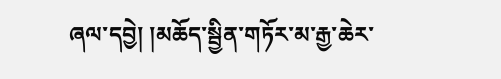ཞལ་དབྱེ། །མཆོད་སྦྱིན་གཏོར་མ་རྒྱ་ཆེར་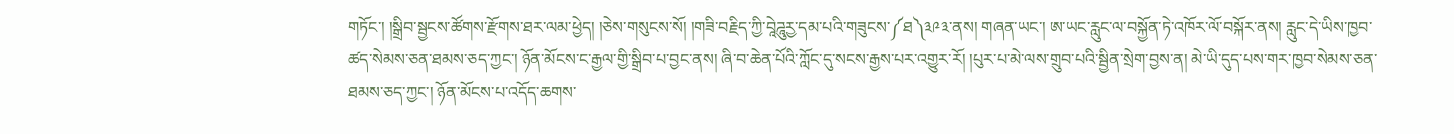གཏོང་། །སྒྲིབ་སྦྱངས་ཚོགས་རྫོགས་ཐར་ལམ་ཕྱེད། །ཅེས་གསུངས་སོ། །གཟི་བརྗིད་ཀྱི་བཱེཌཱུརྱ་དམ་པའི་གཟུངས་༼ཐ༽༣༩༣་ནས། གཞན་ཡང་། ཨ་ཡང་རླུང་ལ་བསྐྱོན་ཏེ་འཁོར་ལོ་བསྐོར་ནས། རླུང་དེ་ཡིས་ཁྱབ་ཚད་སེམས་ཅན་ཐམས་ཅད་ཀྱང་། ཉོན་མོངས་ང་རྒྱལ་གྱི་སྒྲིབ་པ་བྱང་ནས། ཞི་བ་ཆེན་པོའི་ཀློང་དུ་སངས་རྒྱས་པར་འགྱུར་རོ། །པུར་པ་མེ་ལས་གྲུབ་པའི་སྦྱིན་སྲེག་བྱས་ན། མེ་ཡི་དུད་པས་གར་ཁྱབ་སེམས་ཅན་ཐམས་ཅད་ཀྱང་། ཉོན་མོངས་པ་འདོད་ཆགས་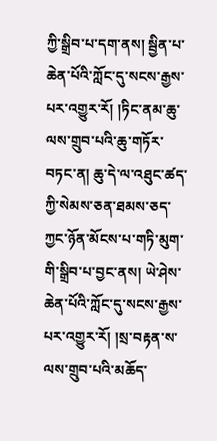ཀྱི་སྒྲིབ་པ་དག་ནས། སྦྱིན་པ་ཆེན་པོའི་ཀློང་དུ་སངས་རྒྱས་པར་འགྱུར་རོ། །ཏིང་ནམ་ཆུ་ལས་གྲུབ་པའི་ཆུ་གཏོར་བཏང་ན། ཆུ་དེ་ལ་འཐུང་ཚད་ཀྱི་སེམས་ཅན་ཐམས་ཅད་ཀྱང་ཉོན་མོངས་པ་གཏི་མུག་གི་སྒྲིབ་པ་བྱང་ནས། ཡེ་ཤེས་ཆེན་པོའི་ཀློང་དུ་སངས་རྒྱས་པར་འགྱུར་རོ། །སྲ་བརྟན་ས་ལས་གྲུབ་པའི་མཆོད་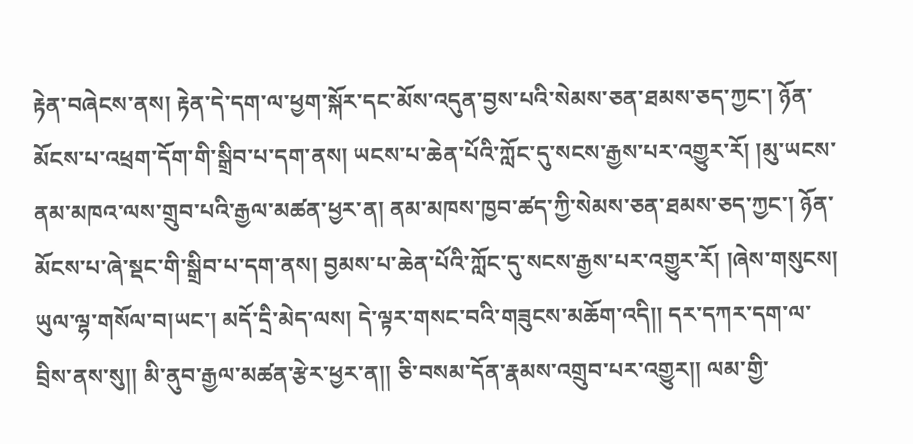རྟེན་བཞེངས་ནས། རྟེན་དེ་དག་ལ་ཕྱག་སྐོར་དང་མོས་འདུན་བྱས་པའི་སེམས་ཅན་ཐམས་ཅད་ཀྱང་། ཉོན་མོངས་པ་འཕྲག་དོག་གི་སྒྲིབ་པ་དག་ནས། ཡངས་པ་ཆེན་པོའི་ཀློང་དུ་སངས་རྒྱས་པར་འགྱུར་རོ། །མུ་ཡངས་ནམ་མཁའ་ལས་གྲུབ་པའི་རྒྱལ་མཚན་ཕྱར་ན། ནམ་མཁས་ཁྱབ་ཚད་ཀྱི་སེམས་ཅན་ཐམས་ཅད་ཀྱང་། ཉོན་མོངས་པ་ཞེ་སྡང་གི་སྒྲིབ་པ་དག་ནས། བྱམས་པ་ཆེན་པོའི་ཀློང་དུ་སངས་རྒྱས་པར་འགྱུར་རོ། །ཞེས་གསུངས།  ཡུལ་ལྷ་གསོལ་བ།ཡང་། མདོ་དྲི་མེད་ལས། དེ་ལྟར་གསང་བའི་གཟུངས་མཆོག་འདི།། དར་དཀར་དག་ལ་བྲིས་ནས་སུ།། མི་ནུབ་རྒྱལ་མཚན་རྩེར་ཕྱར་ན།། ཅི་བསམ་དོན་རྣམས་འགྲུབ་པར་འགྱུར།། ལམ་གྱི་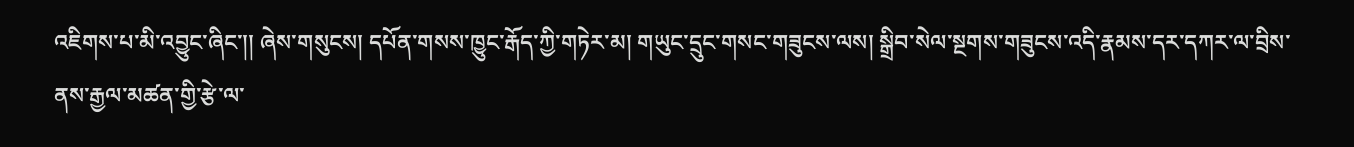འཇིགས་པ་མི་འབྱུང་ཞིང་།། ཞེས་གསུངས། དཔོན་གསས་ཁྱུང་རྒོད་ཀྱི་གཏེར་མ། གཡུང་དྲུང་གསང་གཟུངས་ལས། སྒྲིབ་སེལ་སྔགས་གཟུངས་འདི་རྣམས་དར་དཀར་ལ་བྲིས་ནས་རྒྱལ་མཚན་གྱི་རྩེ་ལ་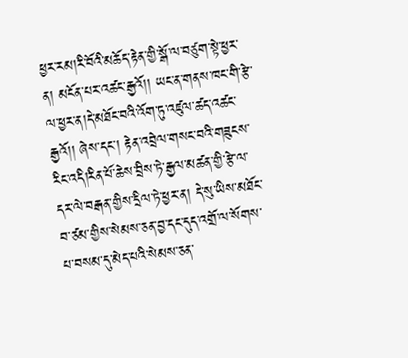ཕྱར་རམ།རི་བོའི་མཆོད་རྟེན་གྱི་སྒོ་ལ་བཙུག་སྟེ་ཕྱར་ན། མངོན་པར་འཚང་རྒྱའོ།། ཡང་ན་གནས་ཁང་གི་རྩེ་ལ་ཕྱར་ན།དེ་མཐོང་བའི་འོག་ཏུ་འཛུལ་ཚད་འཚང་རྒྱའོ།། ཞེས་དང་། རྟེན་འབྲེལ་གསང་བའི་གཟུངས་རིང་འདི།རིན་པོ་ཆེས་བྲིས་ཏེ་རྒྱལ་མཚན་གྱི་རྩེ་ལ་དར་ལེ་བརྒན་གྱིས་དྲིལ་ཏེ་ཕྱར་ན། དེ་སུ་ཡིས་མཐོང་བ་ཙམ་གྱིས་སེམས་ཅན་བྱ་དང་དུད་འགྲོ་ལ་སོགས་པ་བསམ་དུ་མེད་པའི་སེམས་ཅན་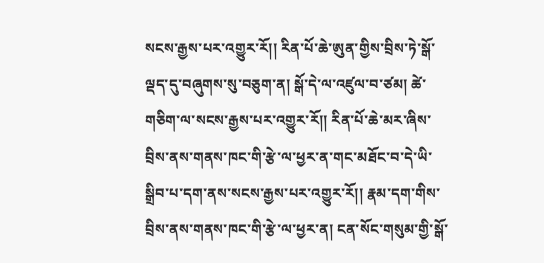སངས་རྒྱས་པར་འགྱུར་རོ།། རིན་པོ་ཆེ་ཨུན་གྱིས་བྲིས་ཏེ་སྒོ་ལྡད་དུ་བཞུགས་སུ་བཅུག་ན། སྒོ་དེ་ལ་འཛུལ་བ་ཙམ། ཚེ་གཅིག་ལ་སངས་རྒྱས་པར་འགྱུར་རོ།། རིན་པོ་ཆེ་མར་ཞིས་བྲིས་ནས་གནས་ཁང་གི་རྩེ་ལ་ཕྱར་ན་གང་མཐོང་བ་དེ་ཡི་སྒྲིབ་པ་དག་ནས་སངས་རྒྱས་པར་འགྱུར་རོ།། རྣམ་དག་གིས་བྲིས་ནས་གནས་ཁང་གི་རྩེ་ལ་ཕྱར་ན། ངན་སོང་གསུམ་གྱི་སྒོ་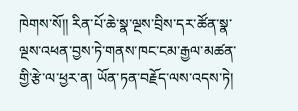ཁེགས་སོ།། རིན་པོ་ཆེ་སྣ་ལྔས་བྲིས་དར་ཚོན་སྣ་ལྔས་འཕན་བྱས་ཏེ་གནས་ཁང་ངམ་རྒྱལ་མཚན་གྱི་རྩེ་ལ་ཕྱར་ན། ཡོན་ཏན་བརྗོད་ལས་འདས་ཏེ།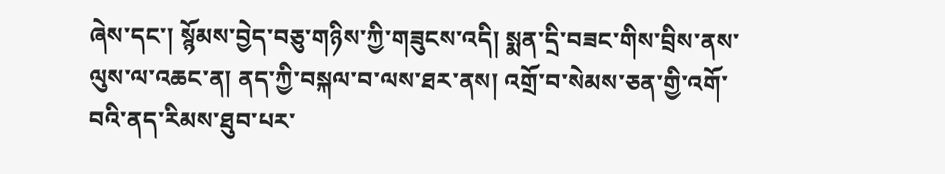ཞེས་དང་། སྙོམས་བྱེད་བཅུ་གཉིས་ཀྱི་གཟུངས་འདི། སྨན་དྲི་བཟང་གིས་བྲིས་ནས་ལུས་ལ་འཆང་ན། ནད་ཀྱི་བསྐལ་བ་ལས་ཐར་ནས། འགྲོ་བ་སེམས་ཅན་གྱི་འགོ་བའི་ནད་རིམས་ཐུབ་པར་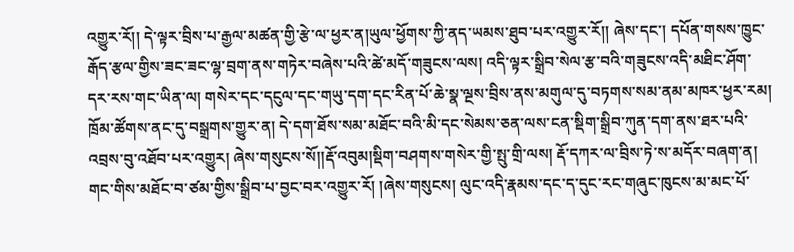འགྱུར་རོ།། དེ་ལྟར་བྲིས་པ་རྒྱལ་མཚན་གྱི་རྩེ་ལ་ཕྱར་ན།ཡུལ་ཕྱོགས་ཀྱི་ནད་ཡམས་ཐུབ་པར་འགྱུར་རོ།། ཞེས་དང་། དཔོན་གསས་ཁྱུང་རྒོད་རྩལ་གྱིས་ཟང་ཟང་ལྷ་བྲག་ནས་གཏེར་བཞེས་པའི་ཚེ་མདོ་གཟུངས་ལས། འདི་ལྟར་སྒྲིབ་སེལ་རྩ་བའི་གཟུངས་འདི་མཐིང་ཤོག་དར་རས་གང་ཡིན་ལ། གསེར་དང་དངུལ་དང་གཡུ་དག་དང་རིན་པོ་ཆེ་སྣ་ལྔས་བྲིས་ནས་མགུལ་དུ་བཏགས་སམ་ནམ་མཁར་ཕྱར་རམ། ཁྲོམ་ཚོགས་ནང་དུ་བསྒྲགས་གྱུར་ན། དེ་དག་ཐོས་སམ་མཐོང་བའི་མི་དང་སེམས་ཅན་ལས་ངན་སྡིག་སྒྲིབ་ཀུན་དག་ནས་ཐར་པའི་འབྲས་བུ་འཐོབ་པར་འགྱུར། ཞེས་གསུངས་སོ།།རྡོ་འབུམ།སྡིག་བཤགས་གསེར་གྱི་སྤུ་གྲི་ལས། རྡོ་དཀར་ལ་བྲིས་ཏེ་ས་མདོར་བཞག་ན། གང་གིས་མཐོང་བ་ཙམ་གྱིས་སྒྲིབ་པ་བྱང་བར་འགྱུར་རོ། །ཞེས་གསུངས། ལུང་འདི་རྣམས་དང་ད་དུང་རང་གཞུང་ཁུངས་མ་མང་པོ་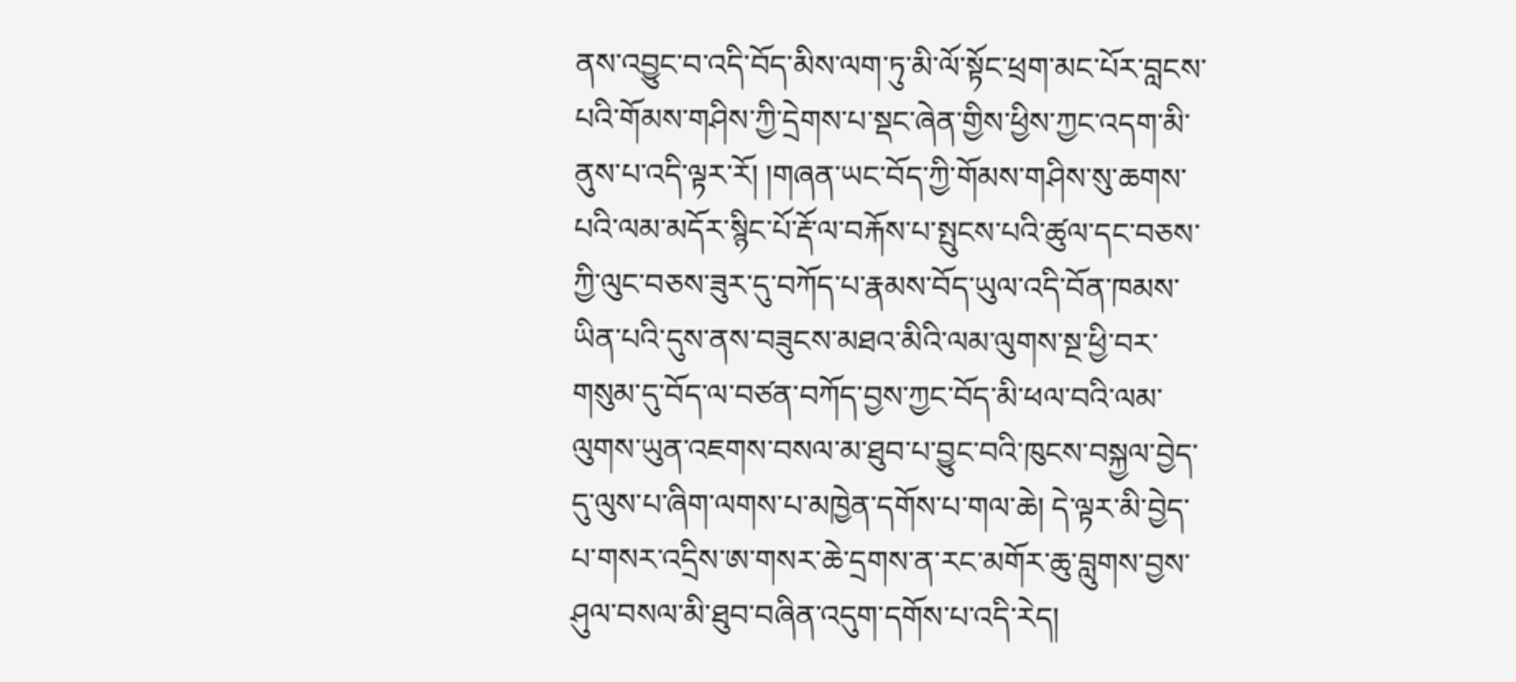ནས་འབྱུང་བ་འདི་བོད་མིས་ལག་ཏུ་མི་ལོ་སྟོང་ཕྲག་མང་པོར་བླངས་པའི་གོམས་གཤིས་ཀྱི་དྲེགས་པ་སྡང་ཞེན་གྱིས་ཕྱིས་ཀྱང་འདག་མི་ནུས་པ་འདི་ལྟར་རོ། །གཞན་ཡང་བོད་ཀྱི་གོམས་གཤིས་སུ་ཆགས་པའི་ལམ་མདོར་སྙིང་པོ་རྡོ་ལ་བརྐོས་པ་སྤུངས་པའི་ཚུལ་དང་བཅས་ཀྱི་ལུང་བཅས་ཟུར་དུ་བཀོད་པ་རྣམས་བོད་ཡུལ་འདི་བོན་ཁམས་ཡིན་པའི་དུས་ནས་བཟུངས་མཐའ་མིའི་ལམ་ལུགས་སྔ་ཕྱི་བར་གསུམ་དུ་བོད་ལ་བཙན་བཀོད་བྱས་ཀྱང་བོད་མི་ཕལ་བའི་ལམ་ལུགས་ཡུན་འཇགས་བསལ་མ་ཐུབ་པ་བྱུང་བའི་ཁུངས་བསྐྱལ་བྱེད་དུ་ལུས་པ་ཞིག་ལགས་པ་མཁྱེན་དགོས་པ་གལ་ཆེ། དེ་ལྟར་མི་བྱེད་པ་གསར་འདྲིས་ཨ་གསར་ཆེ་དྲགས་ན་རང་མགོར་ཆུ་བླུགས་བྱས་ཤུལ་བསལ་མི་ཐུབ་བཞིན་འདུག་དགོས་པ་འདི་རེད།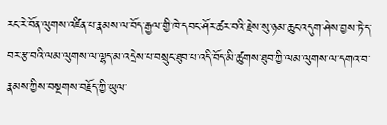རང་རེ་བོན་ལུགས་འཛིན་པ་རྣམས་ལ་བོད་རྒྱལ་གྱི་ཁེ་དབང་ཤོར་ཚར་བའི་རྗེས་སུ་ཉམ་ཆུང་འདུག་ཤེས་བྱས་ཏེ་ད་བར་རྩ་བའི་ལམ་ལུགས་ལ་ལྷད་མ་འདྲེས་པ་བསྲུང་ཐུབ་པ་འདི་བོད་མི་ཚུགས་ཐུབ་ཀྱི་ལམ་ལུགས་ལ་དགའ་བ་རྣམས་ཀྱིས་བསྔགས་བརྗོད་ཀྱི་ཡུལ་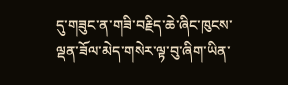དུ་གཟུང་ན་གཟི་བརྗིད་ཆེ་ཞིང་ཁུངས་ལྡན་ཟོལ་མེད་གསེར་ལྟ་བུ་ཞིག་ཡིན་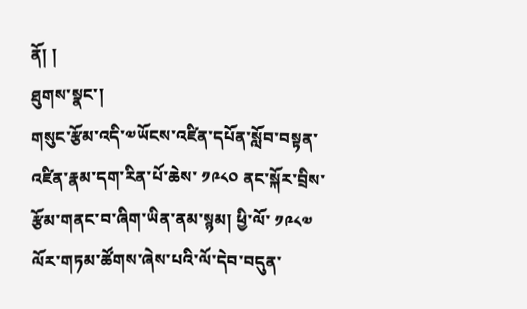ནོ། །
ཐུགས་སྣང་།
གསུང་རྩོམ་འདི་༧ཡོངས་འཛིན་དཔོན་སློབ་བསྟན་འཛིན་རྣམ་དག་རིན་པོ་ཆེས་ ༡༩༨༠ ནང་སྐོར་བྲིས་རྩོམ་གནང་བ་ཞིག་ཡིན་ནམ་སྙམ། ཕྱི་ལོ་ ༡༩༨༧ ལོར་གཏམ་ཚོགས་ཞེས་པའི་ལོ་དེབ་བདུན་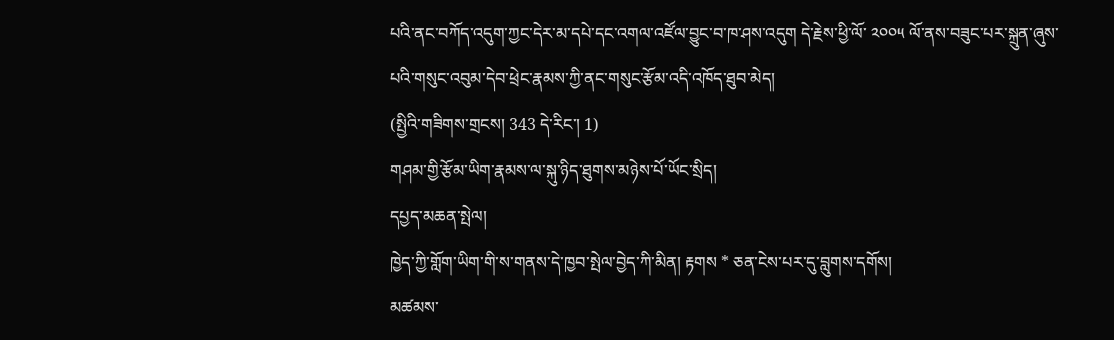པའི་ནང་བཀོད་འདུག་ཀྱང་དེར་མ་དཔེ་དང་འགལ་འཛོལ་བྱུང་བ་ཁ་ཤས་འདུག དེ་རྗེས་ཕྱི་ལོ་ ༢༠༠༥ ལོ་ནས་བཟུང་པར་སྐྲུན་ཞུས་པའི་གསུང་འབུམ་དེབ་ཕྲེང་རྣམས་ཀྱི་ནང་གསུང་རྩོམ་འདི་འཁོད་ཐུབ་མེད།
(སྤྱིའི་གཟིགས་གྲངས། 343 དེ་རིང་། 1)
གཤམ་གྱི་རྩོམ་ཡིག་རྣམས་ལ་སྐུ་ཉིད་ཐུགས་མཉེས་པོ་ཡོང་སྲིད།
དཔྱད་མཆན་སྤེལ།
ཁྱེད་ཀྱི་གློག་ཡིག་གི་ས་གནས་དེ་ཁྱབ་སྤེལ་བྱེད་ཀི་མིན། རྟགས * ཅན་ངེས་པར་དུ་བླུགས་དགོས།
མཚམས་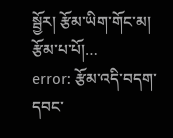སྦྱོར། རྩོམ་ཡིག་གོང་མ།
རྩོམ་པ་པོ།…
error: རྩོམ་འདི་བདག་དབང་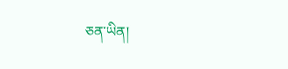ཅན་ཡིན།